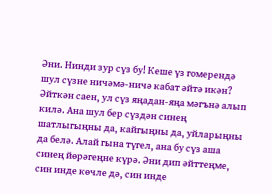Әни. Нинди зур сүз бу! Кеше үз гомерендә шул сүзне ничәмә-ничә кабат әйтә икән? Әйткән саен, ул сүз яңадан-яңа мәгънә алып килә. Ана шул бер сүздән синең шатлыгыңны да, кайгыңны да, уйларыңны да белә. Алай гына түгел, ана бу сүз аша синең йөрәгеңне күрә. Әни дип әйттеңме, син инде көчле дә, син инде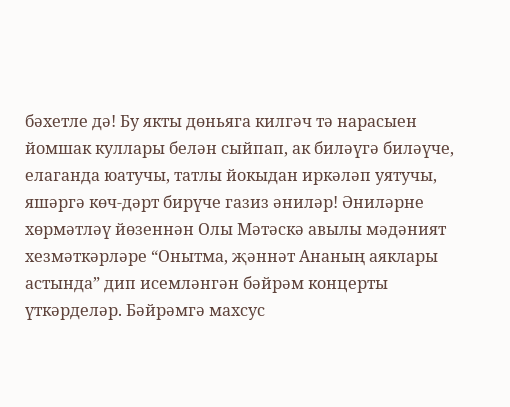бәхетле дә! Бу якты дөньяга килгәч тә нарасыен йомшак куллары белән сыйпап, ак биләүгә биләүче, елаганда юатучы, татлы йокыдан иркәләп уятучы, яшәргә көч-дәрт бирүче газиз әниләр! Әниләрне хөрмәтләү йөзеннән Олы Мәтәскә авылы мәдәният хезмәткәрләре “Онытма, җәннәт Ананың аяклары астында” дип исемләнгән бәйрәм концерты үткәрделәр. Бәйрәмгә махсус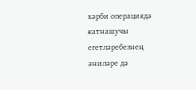хәрби операциядә катнашучы егетләребезнең әниләре дә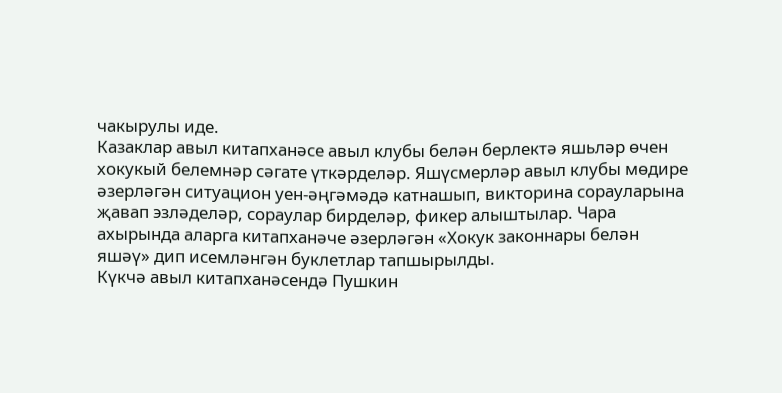чакырулы иде.
Казаклар авыл китапханәсе авыл клубы белән берлектә яшьләр өчен хокукый белемнәр сәгате үткәрделәр. Яшүсмерләр авыл клубы мөдире әзерләгән ситуацион уен-әңгәмәдә катнашып, викторина сорауларына җавап эзләделәр, сораулар бирделәр, фикер алыштылар. Чара ахырында аларга китапханәче әзерләгән «Хокук законнары белән яшәү» дип исемләнгән буклетлар тапшырылды.
Күкчә авыл китапханәсендә Пушкин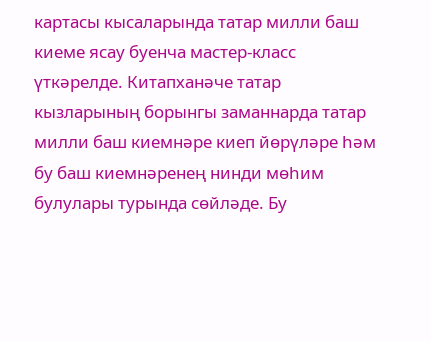картасы кысаларында татар милли баш киеме ясау буенча мастер-класс үткәрелде. Китапханәче татар кызларының борынгы заманнарда татар милли баш киемнәре киеп йөрүләре һәм бу баш киемнәренең нинди мөһим булулары турында сөйләде. Бу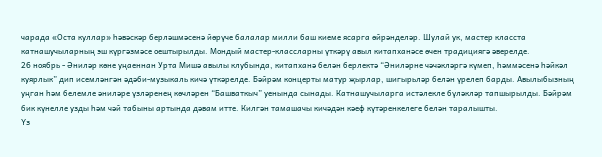чарада «Оста куллар» һәвәскәр берләшмәсенә йөрүче балалар милли баш киеме ясарга өйрәнделәр. Шулай ук, мастер класста катнашучыларның эш күргәзмәсе оештырылды. Мондый мастер-классларны үткәрү авыл китапханәсе өчен традициягә әверелде.
26 ноябрь - Әниләр көне уңаеннан Урта Мишә авылы клубында, китапханә белән берлектә “Әниләрне чәчәкләргә күмеп, һәммәсенә һәйкәл куярлык” дип исемләнгән әдәби-музыкаль кичә үткәрелде. Бәйрәм концерты матур җырлар, шигырьләр белән үрелеп барды. Авылыбызның уңган һәм белемле әниләре үзләренең көчләрен “Башваткыч” уенында сынады. Катнашучыларга истәлекле бүләкләр тапшырылды. Бәйрәм бик күнелле узды һәм чәй табыны артында дәвам итте. Килгән тамашачы кичәдән кәеф күтәренкелеге белән таралышты.
Үз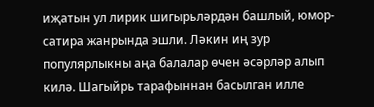иҗатын ул лирик шигырьләрдән башлый, юмор-сатира жанрында эшли. Ләкин иң зур популярлыкны аңа балалар өчен әсәрләр алып килә. Шагыйрь тарафыннан басылган илле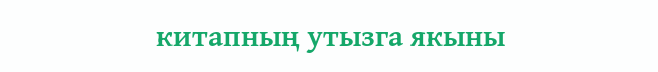китапның утызга якыны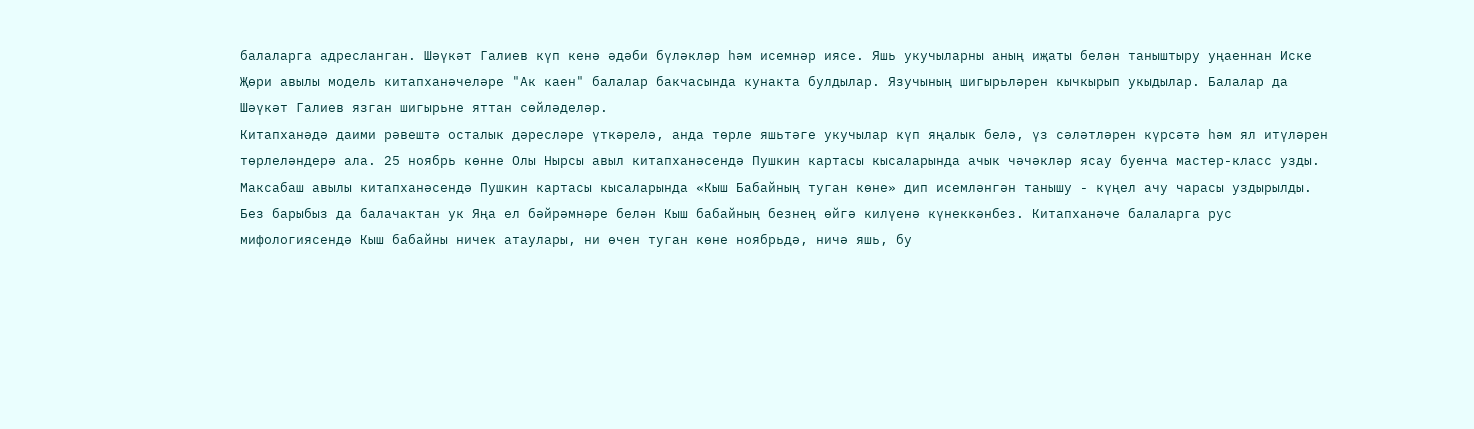балаларга адресланган. Шәүкәт Галиев күп кенә әдәби бүләкләр һәм исемнәр иясе. Яшь укучыларны аның иҗаты белән таныштыру уңаеннан Иске Җөри авылы модель китапханәчеләре "Ак каен" балалар бакчасында кунакта булдылар. Язучының шигырьләрен кычкырып укыдылар. Балалар да Шәүкәт Галиев язган шигырьне яттан сөйләделәр.
Китапханәдә даими рәвештә осталык дәресләре үткәрелә, анда төрле яшьтәге укучылар күп яңалык белә, үз сәләтләрен күрсәтә һәм ял итүләрен төрлеләндерә ала. 25 ноябрь көнне Олы Нырсы авыл китапханәсендә Пушкин картасы кысаларында ачык чәчәкләр ясау буенча мастер-класс узды.
Максабаш авылы китапханәсендә Пушкин картасы кысаларында «Кыш Бабайның туган көне» дип исемләнгән танышу - күңел ачу чарасы уздырылды. Без барыбыз да балачактан ук Яңа ел бәйрәмнәре белән Кыш бабайның безнең өйгә килүенә күнеккәнбез. Китапханәче балаларга рус мифологиясендә Кыш бабайны ничек атаулары, ни өчен туган көне ноябрьдә, ничә яшь, бу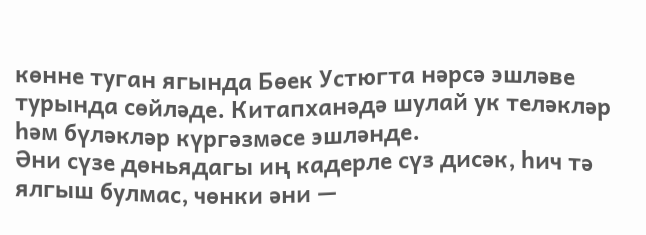көнне туган ягында Бөек Устюгта нәрсә эшләве турында сөйләде. Китапханәдә шулай ук теләкләр һәм бүләкләр күргәзмәсе эшләнде.
Әни сүзе дөньядагы иң кадерле сүз дисәк, һич тә ялгыш булмас, чөнки әни —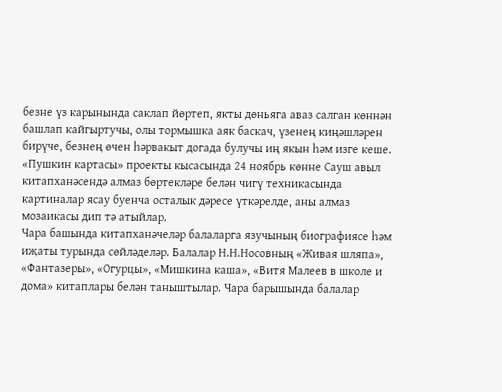безне үз карынында саклап йөртеп, якты дөньяга аваз салган көннән башлап кайгыртучы, олы тормышка аяк баскач, үзенең киңәшләрен бирүче, безнең өчен һәрвакыт догада булучы иң якын һәм изге кеше.
«Пушкин картасы» проекты кысасында 24 ноябрь көнне Сауш авыл китапханәсендә алмаз бөртекләре белән чигү техникасында картиналар ясау буенча осталык дәресе үткәрелде, аны алмаз мозаикасы дип тә атыйлар.
Чара башында китапханәчеләр балаларга язучының биографиясе һәм иҗаты турында сөйләделәр. Балалар Н.Н.Носовның «Живая шляпа», «Фантазеры», «Огурцы», «Мишкина каша», «Витя Малеев в школе и дома» китаплары белән таныштылар. Чара барышында балалар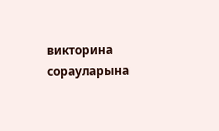викторина сорауларына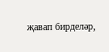җавап бирделәр,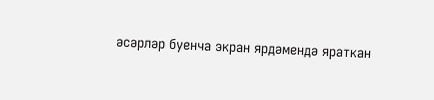әсәрләр буенча экран ярдәмендә яраткан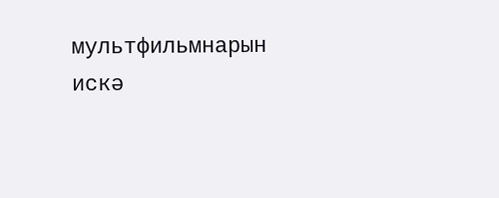мультфильмнарын искә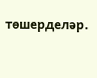төшерделәр.